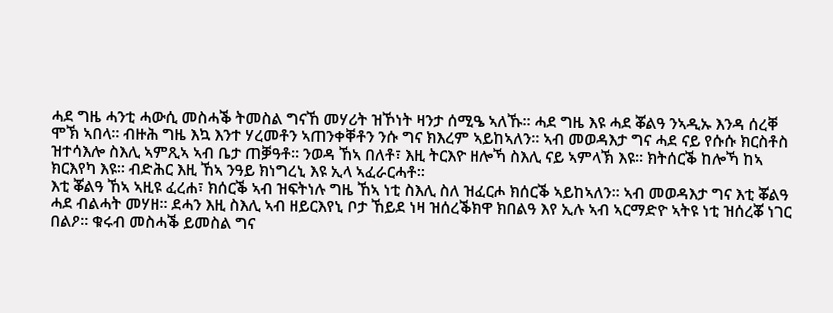ሓደ ግዜ ሓንቲ ሓውሲ መስሓቕ ትመስል ግናኸ መሃሪት ዝኾነት ዛንታ ሰሚዔ ኣለኹ። ሓደ ግዜ እዩ ሓደ ቖልዓ ንኣዲኡ እንዳ ሰረቐ ሞኽ ኣበላ። ብዙሕ ግዜ እኳ እንተ ሃረመቶን ኣጠንቀቐቶን ንሱ ግና ክእረም ኣይከኣለን። ኣብ መወዳእታ ግና ሓደ ናይ የሱሱ ክርስቶስ ዝተሳእሎ ስእሊ ኣምጺኣ ኣብ ቤታ ጠቓዓቶ። ንወዳ ኸኣ በለቶ፣ እዚ ትርእዮ ዘሎኻ ስእሊ ናይ ኣምላኽ እዩ። ክትሰርቕ ከሎኻ ከኣ ክርእየካ እዩ። ብድሕር እዚ ኸኣ ንዓይ ክነግረኒ እዩ ኢላ ኣፈራርሓቶ።
እቲ ቖልዓ ኸኣ ኣዚዩ ፈረሐ፣ ክሰርቕ ኣብ ዝፍትነሉ ግዜ ኸኣ ነቲ ስእሊ ስለ ዝፈርሖ ክሰርቕ ኣይከኣለን። ኣብ መወዳእታ ግና እቲ ቖልዓ ሓደ ብልሓት መሃዘ። ደሓን እዚ ስእሊ ኣብ ዘይርእየኒ ቦታ ኸይደ ነዛ ዝሰረቕክዋ ክበልዓ እየ ኢሉ ኣብ ኣርማድዮ ኣትዩ ነቲ ዝሰረቖ ነገር በልዖ። ቁሩብ መስሓቕ ይመስል ግና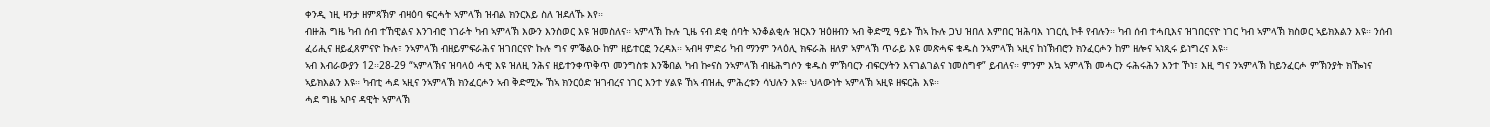ቀንዲ ነዚ ዛንታ ዘምጻኽዎ ብዛዕባ ፍርሓት ኣምላኽ ዝብል ክንርእይ ስለ ዝደለኹ እየ።
ብዙሕ ግዜ ካብ ሰብ ተኸዊልና እንገብሮ ነገራት ካብ ኣምላኽ እውን እንስወር እዩ ዝመስለና። ኣምላኽ ኩሉ ጊዜ ናብ ደቂ ሰባት ኣንቆልቂሉ ዝርእን ዝዕዘብን ኣብ ቅድሚ ዓይኑ ኸኣ ኩሉ ጋህ ዝበለ እምበር ዝሕባእ ነገርሲ ኮቶ የብሉን። ካብ ሰብ ተሓቢእና ዝገበርናዮ ነገር ካብ ኣምላኽ ክስወር ኣይክእልን እዩ። ንሰብ ፈሪሒና ዘይፈጸምናዮ ኩሉ፣ ንኣምላኽ ብዘይምፍራሕና ዝገበርናዮ ኩሉ ግና ምቕልዑ ከም ዘይተርፎ ንረዳእ። ኣብዛ ምድሪ ካብ ማንም ንላዕሊ ክፍራሕ ዘለዎ ኣምላኽ ጥራይ እዩ መጽሓፍ ቁዱስ ንኣምላኽ ኣዚና ከነኽብሮን ክንፈርሖን ከም ዘሎና ኣነጺሩ ይነግረና እዩ።
ኣብ እብራውያን 12።28-29 “ኣምላኽና ዝባላዕ ሓዊ እዩ ዝለዚ ንሕና ዘይተንቀጥቅጥ መንግስቱ እንቕበል ካብ ኰናስ ንኣምላኽ ብዜሕግሶን ቁዱስ ምኽባርን ብፍርሃትን እናገልገልና ነመስግኖ” ይብለና። ምንም እኳ ኣምላኽ መሓርን ሩሕሩሕን እንተ ኾነ፣ እዚ ግና ንኣምላኽ ከይንፈርሖ ምኽንያት ክዀነና ኣይክእልን እዩ። ካብቲ ሓደ ኣዚና ንኣምላኽ ክንፈርሖን ኣብ ቅድሚኡ ኸኣ ክንርዕድ ዝገብረና ነገር እንተ ሃልዩ ኸኣ ብዝሒ ምሕረቱን ሳህሉን እዩ። ህላውነት ኣምላኽ ኣዚዩ ዘፍርሕ እዩ።
ሓደ ግዜ ኣቦና ዳዊት ኣምላኽ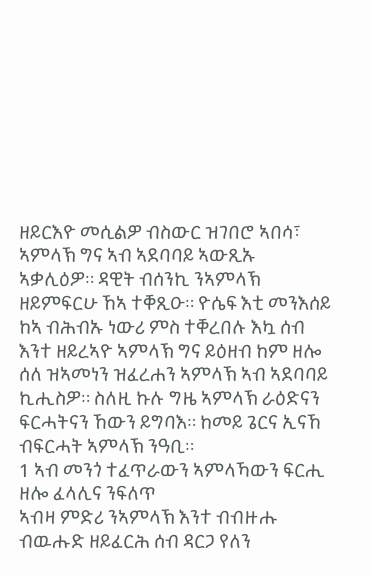ዘይርእዮ መሲልዎ ብስውር ዝገበሮ ኣበሳ፣ ኣምላኽ ግና ኣብ ኣደባባይ ኣውጺኡ ኣቃሊዕዎ። ዳዊት ብሰንኪ ንኣምላኽ ዘይምፍርሁ ኸኣ ተቐጺዑ። ዮሴፍ እቲ መንእሰይ ከኣ ብሕብኡ ነውሪ ምስ ተቐረበሉ እኳ ሰብ እንተ ዘይረኣዮ ኣምላኽ ግና ይዕዘብ ከም ዘሎ ሰለ ዝኣመነን ዝፈረሐን ኣምላኽ ኣብ ኣደባባይ ኪሒስዎ። ስለዚ ኩሉ ግዜ ኣምላኽ ራዕድናን ፍርሓትናን ኸውን ይግባእ። ከመይ ጌርና ኢናኸ ብፍርሓት ኣምላኽ ንዓቢ።
1 ኣብ መንጎ ተፈጥራውን ኣምላኻውን ፍርሒ ዘሎ ፈላሊና ንፍለጥ
ኣብዛ ምድሪ ንኣምላኽ እንተ ብብዙሑ ብዉሑድ ዘይፈርሕ ሰብ ዳርጋ የለን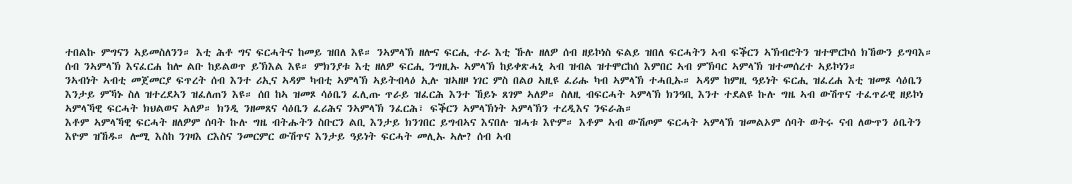ተበልኩ ምግናን ኣይመስለንን። እቲ ሕቶ ግና ፍርሓትና ከመይ ዝበለ እዩ። ንኣምላኽ ዘሎና ፍርሒ ተራ እቲ ኹሉ ዘለዎ ሰብ ዘይኮነስ ፍልይ ዝበለ ፍርሓትን ኣብ ፍቕርን ኣኽብሮትን ዝተሞርኮሰ ክኸውን ይግባእ። ሰብ ንኣምላኽ እናፈርሐ ከሎ ልቡ ከይልወጥ ይኽእል እዩ። ምክንያቱ እቲ ዘለዎ ፍርሒ ንግዚኡ ኣምላኽ ከይቀጽሓኒ ኣብ ዝብል ዝተሞርከሰ እምበር ኣብ ምኽባር ኣምላኽ ዝተመሰረተ ኣይኮነን።
ንኣብነት ኣብቲ መጀመርያ ፍጥረት ሰብ እንተ ሪኢና ኣዳም ካብቲ ኣምላኽ ኣይትብላዕ ኢሉ ዝኣዘዞ ነገር ምስ በልዐ ኣዚዩ ፈሪሑ ካብ ኣምላኽ ተሓቢኡ። ኣዳም ከምዚ ዓይነት ፍርሒ ዝፈረሐ እቲ ዝመጾ ሳዕቤን እንታይ ምኻኑ ስለ ዝተረደኣን ዝፈለጠን እዩ። ሰበ ከኣ ዝመጾ ሳዕቤን ፈሊጡ ጥራይ ዝፈርሕ እንተ ኸይኑ ጸገም ኣለዎ። ስለዚ ብፍርሓት ኣምላኽ ክንዓቢ እንተ ተደልዩ ኩሉ ግዜ ኣብ ውሽጥና ተፈጥራዊ ዘይኮነ ኣምላኻዊ ፍርሓት ክህልወና ኣለዎ። ክንዲ ንዘመጸና ሳዕቤን ፈሪሕና ንኣምላኽ ንፈርሕ፣ ፍቕርን ኣምላኽነት ኣምላኽን ተረዲእና ንፍራሕ።
እቶም ኣምላኻዊ ፍርሓት ዘለዎም ሰባት ኩሉ ግዜ ብትሑትን ስቡርን ልቢ እንታይ ክንገበር ይግብኣና እናበሉ ዝሓቱ እዮም። እቶም ኣብ ውሽጦም ፍርሓት ኣምላኽ ዝመልኦም ሰባት ወትሩ ናብ ለውጥን ዕቤትን እዮም ዝኸዱ። ሎሚ እስከ ንገዛእ ርእስና ንመርምር ውሽጥና እንታይ ዓይነት ፍርሓት መሊኡ ኣሎ? ሰብ ኣብ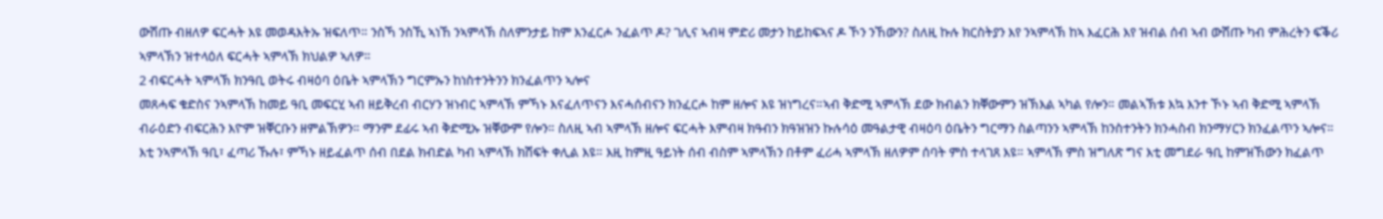ውሽጡ ብዘለዎ ፍርሓት እዩ መወዳእትኡ ዝፍለጥ። ንስኻ ንስኺ ኣነኸ ንኣምላኽ ስለምንታይ ከም እንፈርሖ ንፈልጥ ዶ? ገሊና ኣብዛ ምድሪ መታን ከይከፍኣና ዶ ኾን ንኸውን? ስለዚ ኩሉ ክርስትያን እየ ንኣምላኽ ከኣ እፈርሕ እየ ዝብል ሰብ ኣብ ውሽጡ ካብ ምሕረትን ፍቕሪ ኣምላኽን ዝተላዕለ ፍርሓት ኣምላኽ ክህልዎ ኣለዎ።
2 ብፍርሓት ኣምላኽ ክንዓቢ ወትሩ ብዛዕባ ዕቤት ኣምላኽን ግርምኡን ከነስተንትንን ክንፈልጥን ኣሎና
መጸሓፍ ቁድስና ንኣምላኽ ከመይ ዓቢ መፍርሂ ኣብ ዘይቅረብ ብርሃን ዝነብር ኣምላኽ ምኻኑ እናፈለጥናን እናሓሰብናን ክንፈርሖ ከም ዘሎና እዩ ዝነግረና።ኣብ ቅድሚ ኣምላኽ ደው ክብልን ክቐውምን ዝኽእል ኣካል የሎን። መልኣኽቱ እኳ እንተ ኾኑ ኣብ ቅድሚ ኣምላኽ ብራዕድን ብፍርሕን እዮም ዝቐርቡን ዘምልኽዎን። ማንም ደፊሩ ኣብ ቅድሚኡ ዝቐውም የሎን። ስለዚ ኣብ ኣምላኽ ዘሎና ፍርሓት እምብዛ ክዓብን ክዓዝዝን ኩሉሳዕ መዓልታዊ ብዛዕባ ዕቤትን ግርማን ስልጣንን ኣምላኽ ከንስተንትን ክንሓስብ ክንማሃርን ክንፈልጥን ኣሎና። እቲ ንኣምላኽ ዓቢ፣ ፈጣሪ ኹሉ፣ ምኻኑ ዘይፈልጥ ሰብ በደል ክብድል ካብ ኣምላኽ ክሽፍት ቀሊል እዩ። እዚ ከምዚ ዓይነት ሰብ ብስም ኣምላኽን በቶም ፈሪሓ ኣምላኽ ዘለዎም ሰባት ምስ ተላገጸ እዩ። ኣምላኽ ምስ ዝግለጽ ግና እቲ መግደራ ዓቢ ከምዝኸውን ክፈልጥ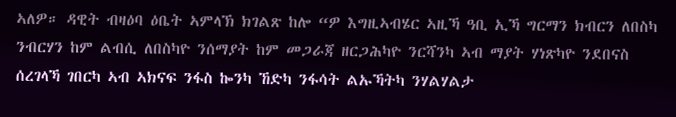ኣለዎ። ዳዊት ብዛዕባ ዕቤት ኣምላኽ ክገልጽ ከሎ “ዎ እግዚኣብሄር ኣዚኻ ዓቢ ኢኻ ግርማን ክብርን ለበስካ ንብርሃን ከም ልብሲ ለበስካዮ ንሰማያት ከም መጋራጃ ዘርጋሕካዮ ንርሻንካ ኣብ ማያት ሃነጽካዮ ንደበናስ ሰረገላኻ ገበርካ ኣብ ኣክናፍ ንፋስ ኰንካ ኸድካ ንፋሳት ልኡኻትካ ንሃልሃልታ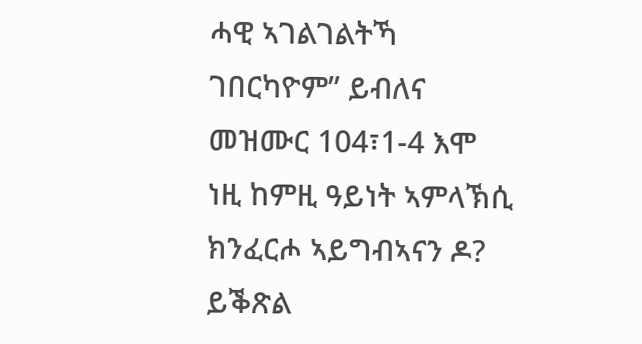ሓዊ ኣገልገልትኻ ገበርካዮም” ይብለና መዝሙር 104፣1-4 እሞ ነዚ ከምዚ ዓይነት ኣምላኽሲ ክንፈርሖ ኣይግብኣናን ዶ?
ይቕጽል